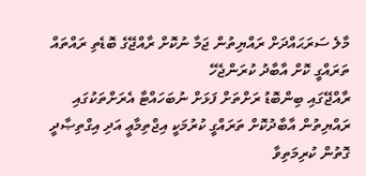މާލެ ސަރަޙައްދަށް ރައްޔިތުން ޖަމާ ނުކޮށް ރާއްޖޭގެ ބޮޑެތި ރައްތައް ތަރައްގީ ކޮށް އާބާދު ކުރަންޖެހޭ
ރާއްޖޭގައި ބިންބޮޑު ރަށްތަށް ފަޅަށް ނުބަހައްޓާ އެރަށްތަކުގައި ރައްޔިތުން އާބާދުކޮށް ތަރައްގީ ކުރުމަކީ އިޖްތިމާޢީ އަދި އިގްތިޞާދީ ގޮތުން ކުރިމަތިވާ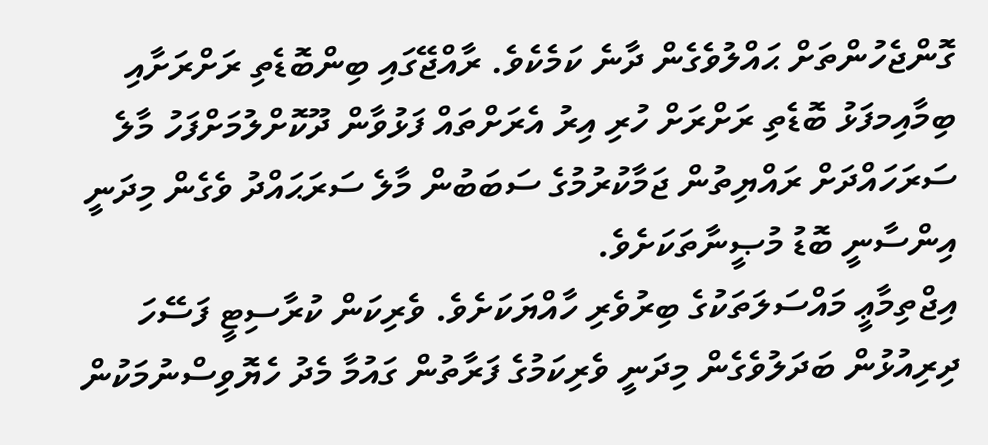ގޮންޖެހުންތަށް ޙައްލުވެގެން ދާނެ ކަމެކެވެ. ރާއްޖޭގައި ބިންބޮޑެތި ރަށްރަށާއި ބިމާއިމފަޅު ބޮޑެތި ރަށްރަށް ހުރި އިރު އެރަށްތައް ފަޅުވާން ދޫކޮށްލުމަށްފަހު މާލެ ސަރަހައްދަށް ރައްޔިތުން ޖަމާކުރުމުގެ ސަބަބުން މާލެ ސަރަޙައްދު ވެގެން މިދަނީ އިންސާނީ ބޮޑު މުޞީނާތަކަށެވެ.
އިޖްތިމާޢީ މައްސަލަތަކުގެ ބިރުވެރި ހާއްޔަކަށެވެ. ވެރިކަން ކުރާސިޓީ ފަސޭހަ ދިރިއުޅުން ބަދަލުވެގެން މިދަނީ ވެރިކަމުގެ ފަރާތުން ގައުމާ މެދު ހެޔޮވިސްނުމަކުން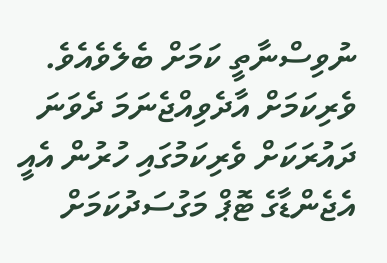ނުވިސްނާތީ ކަމަށް ބެލެވެއެވެ. ވެރިކަމަށް އާދެވިއްޖެނަމަ ދެވަނަ ދައުރަކަށް ވެރިކަމުގައި ހުރުން އެއީ އެޖެންޑާގެ ޓޮޕް މަގުސަދުކަމަށް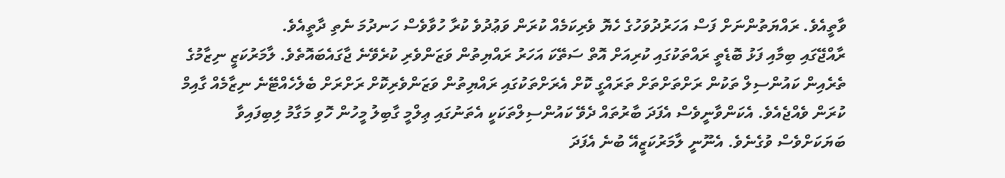ވާތީއެވެ. ރައްޔަތުންނަށް ފަސް އަހަރުދުވަހުގެ ހެޔޮ ވެރިކަމެއް ކުރަން ވަޢުދުވެ ކުރާ ހުވާވެސް ހަނދުމަ ނެތި ދާތީއެވެ.
ރާއްޖޭގައި ބިމާއި ފަޅު ބޮޑެތީ ރައްތަކުގައި ކުރިއަށް އޮތް ސަތޭކަ އަހަރު ރައްޔިތުން ވަޒަންވެރި ކުރެވޭނެ ޖާގައެބައޮތެވެ. ލާމަރުކަޒީ ނިޒާމުގެ ތެރެއިން ކައުންސިލް ތަކުން ރަށްތަށްތަށް ތަރައްގީ ކޮށް އެރަށްތަކުގައި ރައްޔިތުން ވަޒަންވެރިކޮށް ރަށްރަށް ބެލެހެއްޓޭނެ ނިޒާމެއް ގާއިމް ކުރަން ވެއްޖެއެވެ. އެކަންވާނީވެސް އެފަދަ ބާރުތައް ދެވޭ ކައުންސިލްތަކަކީ އެތަނުގައި ޢިލްމީ ގާބިލު މީހުން ހޮވި މަގާމު ލިބިފައިވާ ބަޔަކަށްވެސް ވުގެނެވެ. އެނޫނީ ލާމަރުކަޒީއޭ ބުނެ އެފަދަ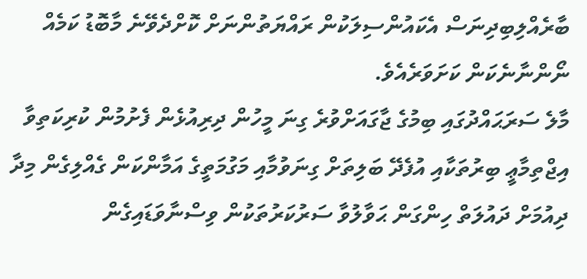ބާރެއްލިބިދިނަސް އެކައުންސިލަކުން ރައްޔަތުންނަށް ކޮށްދެވޭނެ މާބޮޑު ކަމެއް ނޯންނާނެކަން ކަށަވަރެއެވެ.
މާލެ ސަރަޙައްދުގައި ބިމުގެ ޖާގައަށްވުރެ ގިނަ މީހުން ދިރިއުޅެން ފެށުމުން ކުރިކަތިވާ އިޖްތިމާޢީ ބިރުތަކާއި އުފެދޭ ބަލިތަށް ގިނަވުމާއި މަގުމަތީގެ އަމާންކަން ގެއްލިގެން މިދާ ދިއުމަށް ދައުލަތް ހިންގަން ޙަވާލުވާ ސަރުކަރުތަކުން ވިސްނާވަޑައިގެން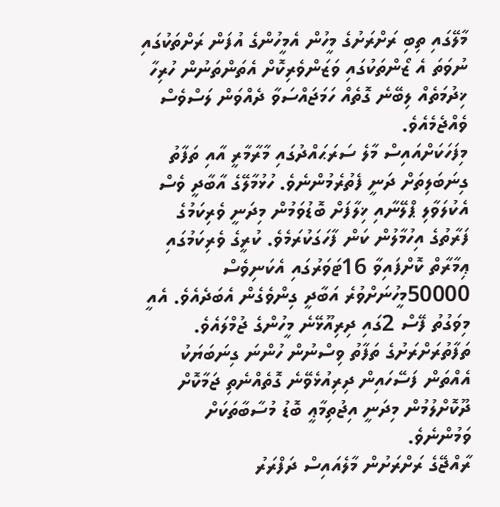މާލޭގައި ތިބި ރަށްރަށުގެ މީހުން އެމީހުންގެ އުފަން ރަށްތަކުގައި ނުވަތަ އެ ޒޯންތަކުގައި ވަޒަންވެރިކޮށް އެތަންތަނުން ހުރިހާ ޚިދުމަތެއް ލިބޭނެ ގޮތެއް ހަމަޖައްސަވާ ދެއްވަން ލަސްވެސް ވެއްޖެމެއެވެ.
މިފަހަކަށްއައިސް މާލެ ސަރަޙައްދުގައި މާރާމާރީ އާއި ތަފާތު ގިނަބަލިތަށް ދަނީ ފެތުރެމުންނެވެ. ހުޅުމާލޭގެ އާބާދީ ވެސް އެކުލަވާލި ޕްލޭނާއި ޚިލާފަށް ބޮޑުވަމުން މިދަނީ ވެރިކަމުގެ ފަރާތުގެ އިހުމާލުން ކަން ފާހަގަކުރަމެވެ. ކުރީގެ ވެރިކަމުގައި ޢިމާރާތް ކޮށްފައިވާ 16ޓަވަރުގައި އެކަނިވެސް 50000މީހުނަށްވުރެ އަބާދީ ގިންވެގެން އެބަދެއެވެ. އެއީ މިވަގުތު ފޭސް 2ގައި ދިރިއޫޅޭނެ މީހުންގެ ޖުމްލައެވެ. ތަފާތުރަށްރަށުގެ ތަފާތު ވިސްނުން ހުންނަ ގިނަބަޔަކު އެއްތަން ފަސޭހައިން ދިރިއުޅެވޭނެ ގޮތެއްނެތި ޖަމާކޮށް ދޫކޮށްލުމުން މިދަނީ އިޖުތިމާޢީ ބޮޑު މުސާބާތަކަށް ވަމުންނެވެ.
ރާއްޖޭގެ ރަށްރަށުން މާލެއައިސް ދަފްރަރު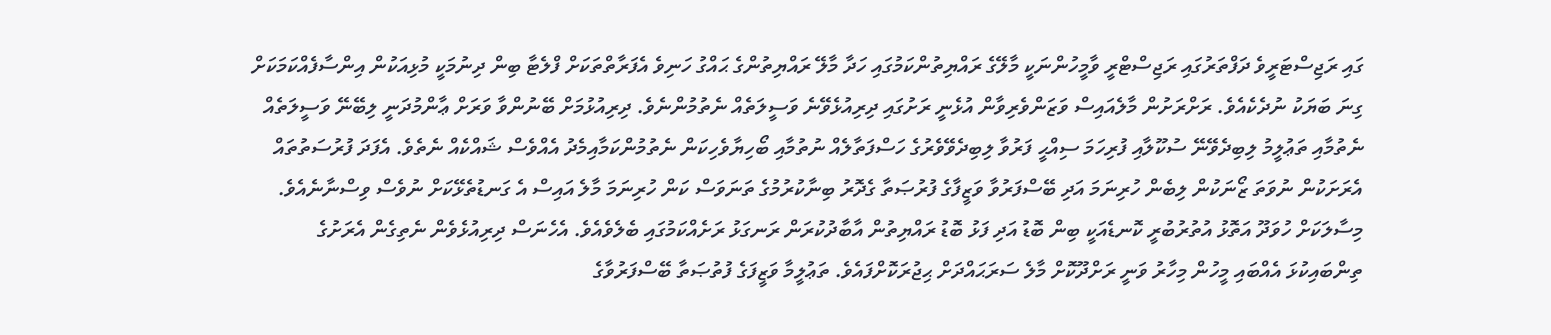ގައި ރަޖިސްޓަރީވެ ދަފްތަރުގައި ރަޖިސްޓްރީ ވާމީހުންނަކީ މާލޭގެ ރައްޔިތުންކަމުގައި ހަދާ މާލޭ ރައްޔިތުންގެ ޙައްގު ހަނިވެ އެފަރާތްތަކަށް ފްލެޓާ ބިން ދިނުމަކީ މުޅިއަކުން އިންސާފެއްކަމަކަށް ގިނަ ބަޔަކު ނުދެކެއެވެ. ރަށްރަށުން މާލެއައިސް ވަޒަންވެރިވާން އުޅެނީ ރަށުގައި ދިރިއުޅެވޭނެ ވަސީލަތެއް ނެތުމުންނެވެ. ދިރިއުޅުމަށް ބޭނުންވާ ވަރަށް ޢާންމުދަނީ ލިބޭނޭ ވަސީލަތެއް ނެތުމާއި ތަޢުލީމު ލިބިދެވޭނޭ ސުކޫލާއި ފުރިހަމަ ސިއްޙީ ފަރުވާ ލިބިދެވޭވެރުގެ ހަސްފަތާލެއް ނުތުމާއި ބޯހިޔާވެހިކަން ނެތުމުންކަމާއިމެދު އެއްވެސް ޝައްކެއް ނެތެވެ. އެފަދަ ފުރުސަތުތައް އެރަށަކުން ނުވަތަ ޒޯނަކުން ލިބެން ހުރިނަމަ އަދި ބޭސްފަރުވާ ވަޒީފާގެ ފުރުޞަތާ ގެދޮރު ބިނާކުރުމުގެ ތަނަވަސް ކަން ހުރިނަމަ މާލެ އައިސް އެ ގަނޑުތެޅޭކަށް ނުވެސް ވިސްނާނެއެވެ.
މިސާލަކަށް ހުވަދޫ އަތޮޅު އުތުރުބުރީ ކޮނޑެއަކީ ބިން ބޮޑު އަދި ފަޅު ބޮޑު ރައްޔިތުން އާބާދުކުރަން ރަނގަޅު ރަށެއްކަމުގައި ބެލެވެއެވެ. އެހެނަސް ދިރިއުޅެވެން ނެތިގެން އެރަށުގެ ތިންބައިކުޅަ އެއްބައި މީހުން މިހާރު ވަނީ ރަށްދޫކޮށް މާލެ ސަރަޙައްދަށް ޙިޖުރަކޮށްފައެވެ. ތަޢުލީމާ ވަޒީފަގެ ފުތުޞަތާ ބޭސްފަރުވާގެ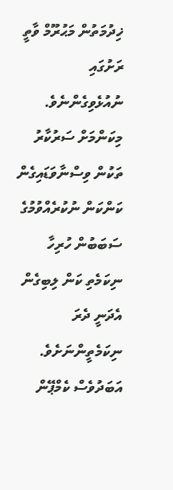ޚިދުމަތުން މަޙުރޫމް ވާތީ ރަށުގައި ނުއުޅެވިގެންނެވެ. މިކަންމަށް ސަރުކާރު ތަކުން ވިސްނާވަޑައިގެން ކަންކަން ނުކުރެއްވުމުގެ ސަބަބުން ހުރިހާ ނިކަމެތި ކަން ލިބިގެން އެދަނީ ދެރަ ނިކަމެތީންނަށެވެ.
އަބަދުވެސް ކެމްޕޭން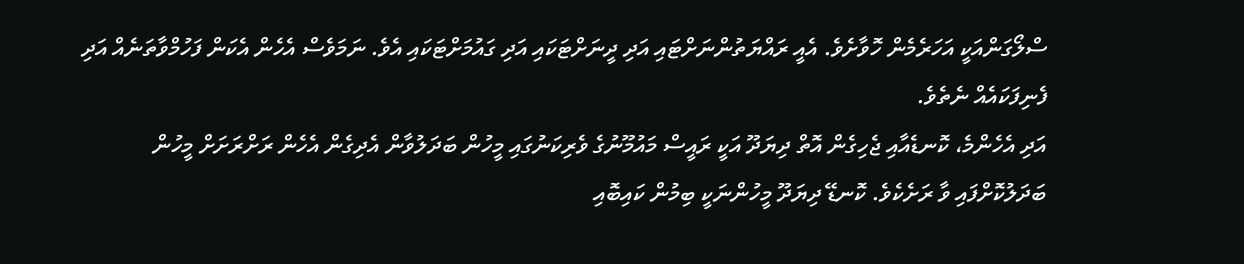ސްލޯގަންއަކީ އަހަރެމެން ހޮވާށެވެ. އެއީ ރައްޔަތުންނަށްޓައި އަދި ދީނަށްޓަކައި އަދި ގައުމަށްޓަކައި އެވެ. ނަމަވެސް އެހެން އެކަން ފަހުމްވާތަނެއް އަދި ފެނިފަކައެއް ނެތެވެ.
އަދި އެހެންމެ، ކޮނޑެއާއި ޖެހިގެން އޮތް ދިޔަދޫ އަކީ ރައީސް މައުމޫނުގެ ވެރިކަނުގައި މީހުން ބަދަލުވާން އެދިގެން އެހެން ރަށްރަށަށް މީހުން ބަދަލުކޮށްފައި ވާ ރަށެކެވެ. ކޮނޑޭ ދިޔަދޫ މީހުންނަކީ ބިމުން ކައިބޮއި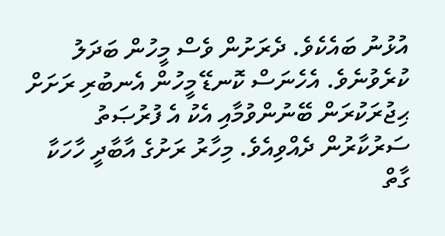އުޅުނު ބައެކެވެ. ދެރަށުން ވެސް މީހުން ބަދަލު ކުރެވުނެވެ. އެހެނަސް ކޮނޑޭ މީހުން އެނބުރި ރަށަށް ޙިޖުރަކުރަން ބޭނުންވުމާއި އެކު އެ ފުރުޞަތު ސަރުކާރުން ދެއްވިއެވެ. މިހާރު ރަށުގެ އާބާދީ ހާހަކާ ގާތް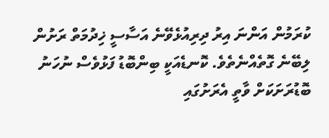ކުރަމުން އަންނަ އިރު ދިރިއުޅެވޭނެ އަސާސީ ޚިދުމަތް ރަށުން ލިބޭނެ ގޮތެއްނެތެވެ. ކޮނޑެއަކީ ބިންބޮޑު ފަޅުވެސް ނުހަނު ބޮޑުރަށަކަށް ވާތީ އެރަށުގައި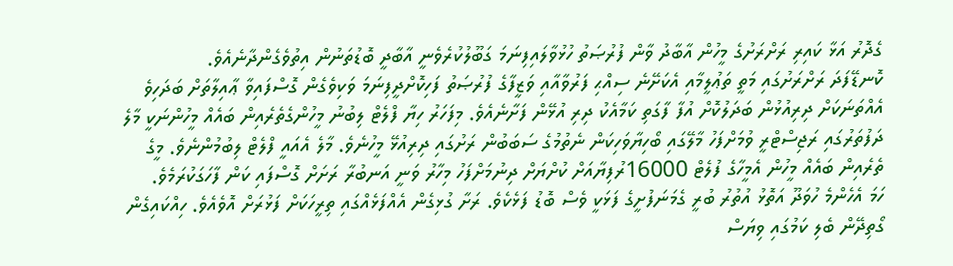ގެދޮރު އަޅާ ކައިރި ރަށްރަށުގެ މީހުން އާބާދު ވާން ފުރުޞަތު ހުޅުވާލައިފިނަމަ ގަބޫލުކުރެވެނީ އާބާދީ ބޮޑުތަނުން އިތުވެގެންދާނެއެވެ.
ކޮނޑޭފަދަ ރަށްރަށުގައި މަތީ ތަޢުލީމާއި އެކަށޭނެ ސިއްޙި ފަރުވާއާއި ވަޒީފާގެ ފުރުޞަތު ފަހިކޮށްދީފިނަމަ ވަކިވެގެން ގޮސްފައިވާ ޢާއިލާތަށް ބަދަހިވެ އެއްތަނަކަށް ދިރިއުޅުން ބަދަލުކޮށް އުފާ ފާގަތި ކަމާއެކު ދިރި އުޅޭން ފަށާނެއެވެ. މިފަހަރު ހިޔާ ފްލެޓް ލިބުނު މީހުންގެތެރެއިން ބައެއް މީހުންނަކީ މާލެ ދަފުތަރުގައި ރަޖިސްޓްރީ ވުމަށްފަހު މާލޭގައި ބޯހިޔާވަހިކަން ނެތުމުގެ ސަބަބުން ރަށުގައި ދިރިއުޅޭ މީހުނެވެ. މާލެ އެއައީ ފްލެޓް ލިބުމުންނެވެ. މީގެ ތެރެއިން ބައެއް މީހުން އެމީހާގެ ފުލެޓް 16000ރުފިޔާއަށް ކުށްޔަށް ދިނުމަށްފަހު މިހާރު ވަނީ އަނބުރާ ރަށަށް ގޮސްފައި ކަން ފާހަގަކުރަމެވެ.
ހަމަ އެހެންމެ ހުވަދޫ އަތޮޅު އުތުރު ބުރީ ގެމަނަފުށީގެ ފަޅަކީ ވެސް ބޮޑު ފަޅެކެވެ. ރަށާ ގުޅިގެން އެއްފަޅެއްގައި ތިރީހަކަށް ފަޅުރަށް އޮވެއެވެ. ހިއްކައިގެން ގޯތިދޭން ބެލި ކަމުގައި ވިޔަސް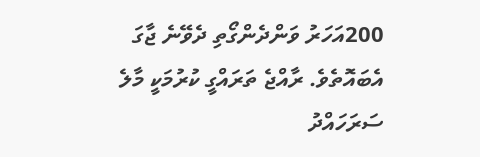200އަހަރު ވަންދެންގޯތި ދެވޭނެ ޖާގަ އެބައޮތެވެ. ރާއްޖެ ތަރައްގީ ކުރުމަކީ މާލެ ސަރަހައްދު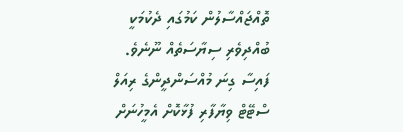ތޮއްޖައްސާލުން ކަމުގައި ދެކުމަކީ ބުއްދިވެރި ސިޔާސަތެއް ނޫނެވެ. ފައިސާ ގިނަ މުއްސަންދީންގެ ރިއަލް ސްޓޭޓް ވިޔާފާރި ފުޅާކޮށް އެމީހުނަށް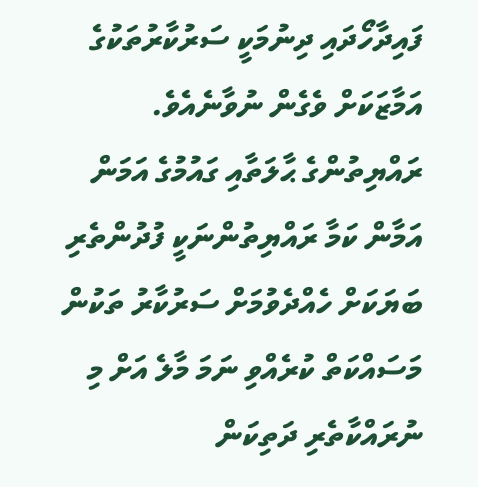ފައިދާހޯދައި ދިނުމަކީ ސަރުކާރުތަކުގެ އަމާޒަކަށް ވެގެން ނުވާނެއެވެ. ރައްޔިތުންގެ ޙާލަތާއި ގައުމުގެ އަމަން އަމާން ކަމާ ރައްޔިތުންނަކީ ފުދުންތެރި ބަޔަކަށް ހެއްދެވުމަށް ސަރުކާރު ތަކުން މަސައްކަތް ކުރެއްވި ނަމަ މާލެ އަށް މި ނުރައްކާތެރި ދަތިކަން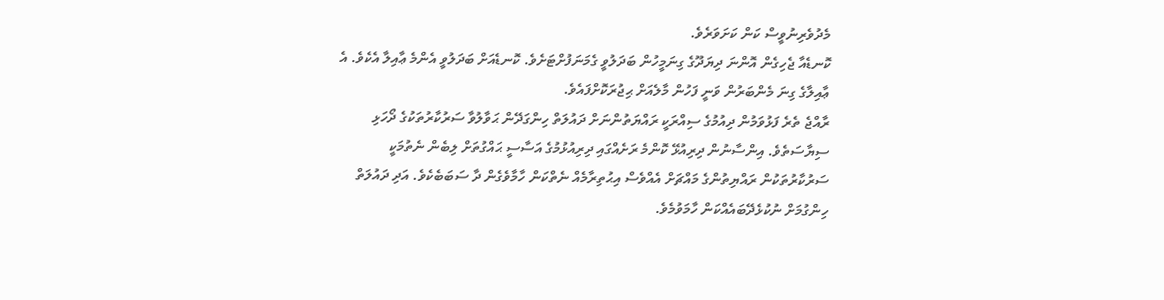މެދުވެރިނުވީސް ކަން ކަށަވަރެވެ.
ކޮނޑެއާ ޖެހިގެން އޮންނަ ދިޔަދޫގެ ގިނަމީހުން ބަދަލުވީ ގެމަނަފުށްޓަށެވެ. ކޮނޑެއަށް ބަދަލުވީ އެންމެ ޢާއިލާ އެކެވެ. އެ ޢާއިލާގެ ގިނަ މެންބަރުން ވަނީ ފަހުން މާލެއަށް ޙިޖުރަކޮށްފައެވެ.
ރާއްޖެ ތެރެ ފަޅުވަމުން ދިއުމުގެ ސިއްރަކީ ރައްޔަތުންނަށް ދައުލަތް ހިންގަދޭން ޙަވާލުވާ ސަރުކާރުތަކުގެ ދޯހަޅި ސިޔާސަތެވެ. އިންސާނުން ދިރިއުޅޭ ކޮންމެ ރަށެއްގައި ދިރިއުޅުމުގެ އަސާސީ ޙައްގުތަށް ލިބެން ނެތުމަކީ ސަރުކާރުތަކުން ރައްޔިތުންގެ މައްޗަށް އެއްވެސް އިޙުތިރާމެއް ނެތްކަން ހާމާވެގެން ދާ ސަބަބެކެވެ. އަދި ދައުލަތް ހިންގުމަށް ނުކުޅެދޭބައެއްކަން ހާމަވުމެވެ.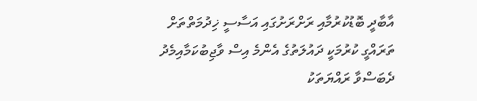އާބާދީ ބޮޑުކުރުމާއި ރަށްރަށުގައި އަސާސީ ޚިދުމަތްތަށް ތަރައްގީ ކުރުމަކީ ދައުލަތުގެ އެންމެ އިސް ވާޖިބުކަމާއިމެދު ދެބަސްވާ ރައްޔަތަކު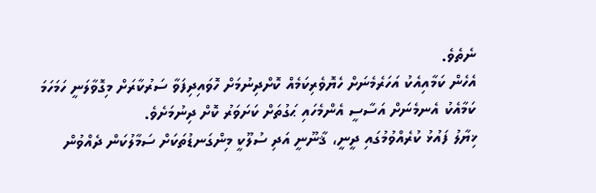ނެތެވެ.
އެހެން ކަމާއިއެކު އަހަރެމެނަށް ހެޔޮވެރިކަމެއް ކޮށްދިނުމަށް ހޮވައިދިފަވާ ސަރުކާރަށް މިގޮވާލަނީ ހަމަހަމަ ކަމާއެކު އެނމެނަށް އަސާސީ އެންމެހައި ޙަގުތަށް ކަށަވަރު ކޮށް ދިނުމަށެވެ.
ޚިޔާލު ފައުޅު ކުރެއްވުމުގައި ދީނީ، ޤާނޫނީ އަދި ސުލޫކީ މިންގަނޑުތަކަށް ސަމާލުކަން ދެއްވުން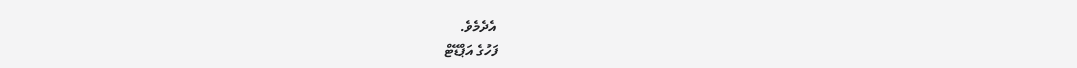އެދެމެވެ.
ފަހުގެ އަޕްޑޭޓް